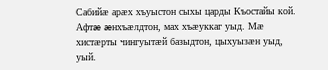Сабийæ арæх хъуыстон сыхы царды Къостайы кой. Афтæ æнхъæлдтон, мах хъæуккаг уыд. Мæ хистæрты чингуытæй базыдтон, цыхуызæн уыд, уый.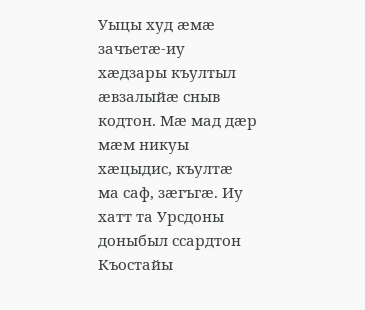Уыцы худ æмæ зачъетæ-иу хæдзары къултыл æвзалыйæ сныв кодтон. Мæ мад дæр мæм никуы хæцыдис, къултæ ма саф, зæгъгæ. Иу хатт та Урсдоны доныбыл ссардтон Къостайы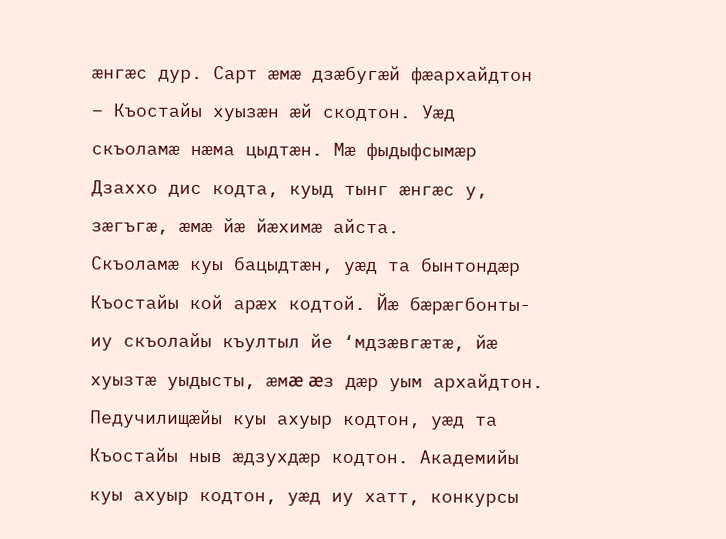æнгæс дур. Сарт æмæ дзæбугæй фæархайдтон – Къостайы хуызæн æй скодтон. Уæд скъоламæ нæма цыдтæн. Мæ фыдыфсымæр Дзаххо дис кодта, куыд тынг æнгæс у, зæгъгæ, æмæ йæ йæхимæ айста.
Скъоламæ куы бацыдтæн, уæд та бынтондæр Къостайы кой арæх кодтой. Йæ бæрæгбонты-иу скъолайы къултыл йе ‘мдзæвгæтæ, йæ хуызтæ уыдысты, æмæ æз дæр уым архайдтон.
Педучилищæйы куы ахуыр кодтон, уæд та Къостайы ныв æдзухдæр кодтон. Академийы куы ахуыр кодтон, уæд иу хатт, конкурсы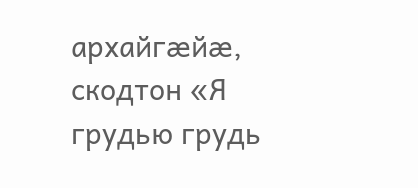архайгæйæ, скодтон «Я грудью грудь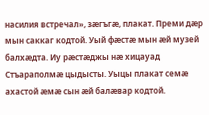насилия встречал», зæгъгæ, плакат. Преми дæр мын саккаг кодтой. Уый фæстæ мын æй музей балхæдта. Иу рæстæджы нæ хицауад Стъараполмæ цыдысты. Уыцы плакат семæ ахастой æмæ сын æй балæвар кодтой.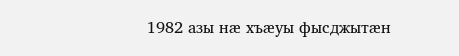1982 азы нæ хъæуы фысджытæн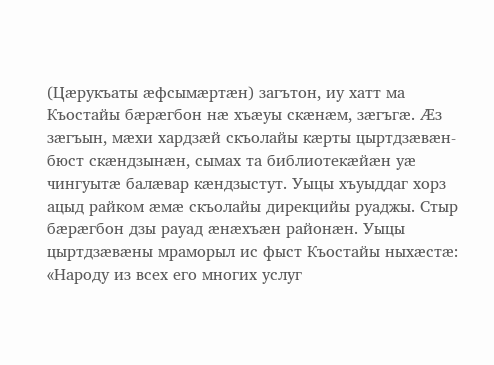(Цæрукъаты æфсымæртæн) загътон, иу хатт ма Къостайы бæрæгбон нæ хъæуы скæнæм, зæгъгæ. Æз зæгъын, мæхи хардзæй скъолайы кæрты цыртдзæвæн-бюст скæндзынæн, сымах та библиотекæйæн уæ чингуытæ балæвар кæндзыстут. Уыцы хъуыддаг хорз ацыд райком æмæ скъолайы дирекцийы руаджы. Стыр бæрæгбон дзы рауад æнæхъæн районæн. Уыцы цыртдзæвæны мраморыл ис фыст Къостайы ныхæстæ: «Народу из всех его многих услуг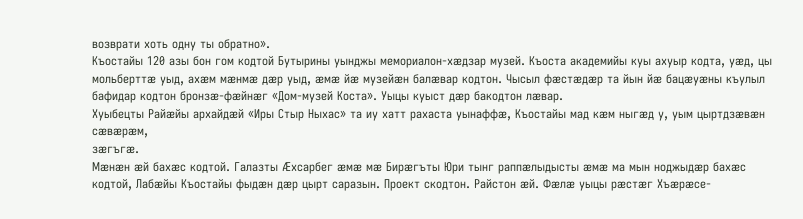возврати хоть одну ты обратно».
Къостайы 120 азы бон гом кодтой Бутырины уынджы мемориалон-хæдзар музей. Къоста академийы куы ахуыр кодта, уæд, цы мольберттæ уыд, ахæм мæнмæ дæр уыд, æмæ йæ музейæн балæвар кодтон. Чысыл фæстæдæр та йын йæ бацæуæны къулыл бафидар кодтон бронзæ-фæйнæг «Дом-музей Коста». Уыцы куыст дæр бакодтон лæвар.
Хуыбецты Райæйы архайдæй «Иры Стыр Ныхас» та иу хатт рахаста уынаффæ, Къостайы мад кæм ныгæд у, уым цыртдзæвæн сæвæрæм,
зæгъгæ.
Мæнæн æй бахæс кодтой. Галазты Æхсарбег æмæ мæ Бирæгъты Юри тынг раппæлыдысты æмæ ма мын ноджыдæр бахæс кодтой, Лабæйы Къостайы фыдæн дæр цырт саразын. Проект скодтон. Райстон æй. Фæлæ уыцы рæстæг Хъæрæсе-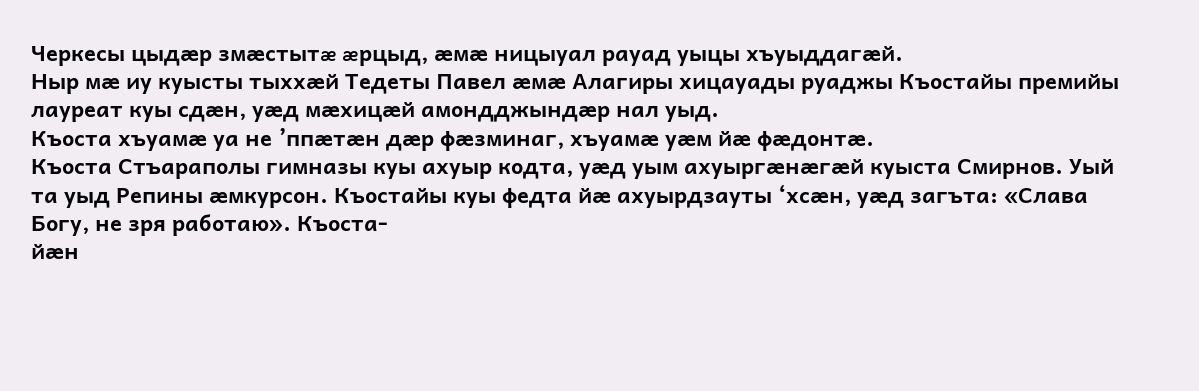Черкесы цыдæр змæстытæ æрцыд, æмæ ницыуал рауад уыцы хъуыддагæй.
Ныр мæ иу куысты тыххæй Тедеты Павел æмæ Алагиры хицауады руаджы Къостайы премийы лауреат куы сдæн, уæд мæхицæй амондджындæр нал уыд.
Къоста хъуамæ уа не ’ппæтæн дæр фæзминаг, хъуамæ уæм йæ фæдонтæ.
Къоста Стъараполы гимназы куы ахуыр кодта, уæд уым ахуыргæнæгæй куыста Смирнов. Уый та уыд Репины æмкурсон. Къостайы куы федта йæ ахуырдзауты ‘хсæн, уæд загъта: «Слава Богу, не зря работаю». Къоста-
йæн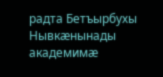радта Бетъырбухы Нывкæнынады академимæ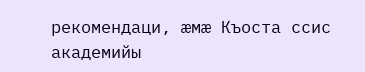рекомендаци, æмæ Къоста ссис академийы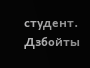студент.
Дзбойты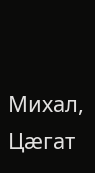Михал,
Цæгат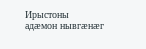Ирыстоны
адæмон нывгæнæг